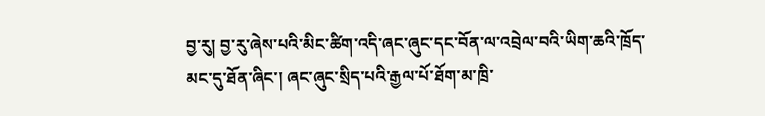བྱ་རུ། བྱ་རུ་ཞེས་པའི་མིང་ཚིག་འདི་ཞང་ཞུང་དང་བོན་ལ་འབྲེལ་བའི་ཡིག་ཆའི་ཁྲོད་མང་དུ་ཐོན་ཞིང་། ཞང་ཞུང་སྲིད་པའི་རྒྱལ་པོ་ཐོག་མ་ཁྲི་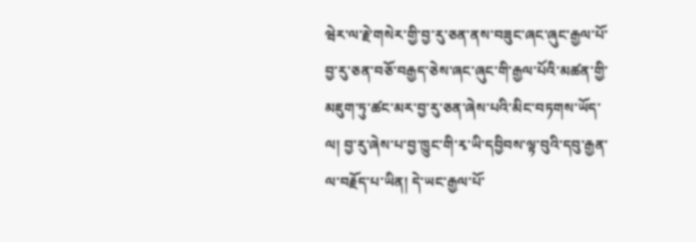ཝེར་ལ་རྗེ་གསེར་གྱི་བྱ་རུ་ཅན་ནས་བཟུང་ཞང་ཞུང་རྒྱལ་པོ་བྱ་རུ་ཅན་བཅོ་བརྒྱད་ཅེས་ཞང་ཞུང་གི་རྒྱལ་པོའི་མཚན་གྱི་མཇུག་ཏུ་ཚང་མར་བྱ་རུ་ཅན་ཞེས་པའི་མིང་བཏགས་ཡོད་ལ། བྱ་རུ་ཞེས་པ་བྱ་ཁྱུང་གི་རྭ་ཡི་དབྱིབས་ལྟ་བུའི་དབུ་རྒྱན་ལ་བརྗོད་པ་ཡིན། དེ་ཡང་རྒྱལ་པོ་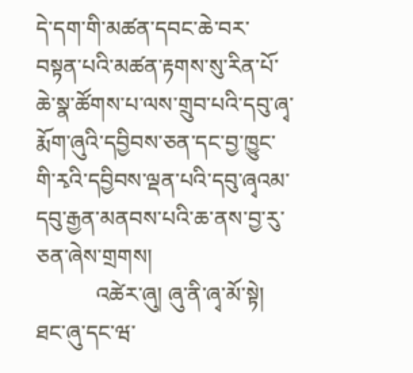དེ་དག་གི་མཚན་དབང་ཆེ་བར་བསྟན་པའི་མཚན་རྟགས་སུ་རིན་པོ་ཆེ་སྣ་ཚོགས་པ་ལས་གྲུབ་པའི་དབུ་ཞྭ་རྨོག་ཞུའི་དབྱིབས་ཅན་དང་བྱ་ཁྱུང་གི་རྭའི་དབྱིབས་ལྡན་པའི་དབུ་ཞྭའམ་དབུ་རྒྱན་མནབས་པའི་ཆ་ནས་བྱ་རུ་ཅན་ཞེས་གྲགས།
           འཚེར་ཞུ། ཞུ་ནི་ཞྭ་མོ་སྟེ། ཐང་ཞུ་དང་ཝ་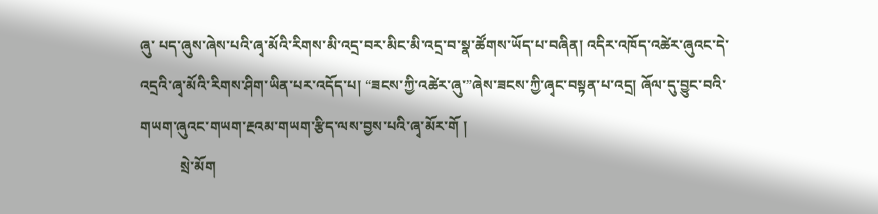ཞུ་ པད་ཞུས་ཞེས་པའི་ཞྭ་མོའི་རིགས་མི་འདྲ་བར་མིང་མི་འདྲ་བ་སྣ་ཚོགས་ཡོད་པ་བཞིན། འདིར་འཁོད་འཚེར་ཞུའང་དེ་འདྲའི་ཞྭ་མོའི་རིགས་ཤིག་ཡིན་པར་འདོད་པ། “ཟངས་ཀྱི་འཚེར་ཞུ་”ཞེས་ཟངས་ཀྱི་ཞྭང་བསྟན་པ་འདྲ། ཞོལ་དུ་བྱུང་བའི་གཡག་ཞུའང་གཡག་རྔའམ་གཡག་རྩིད་ལས་བྱས་པའི་ཞྭ་མོར་གོ །
           སྲེ་མོག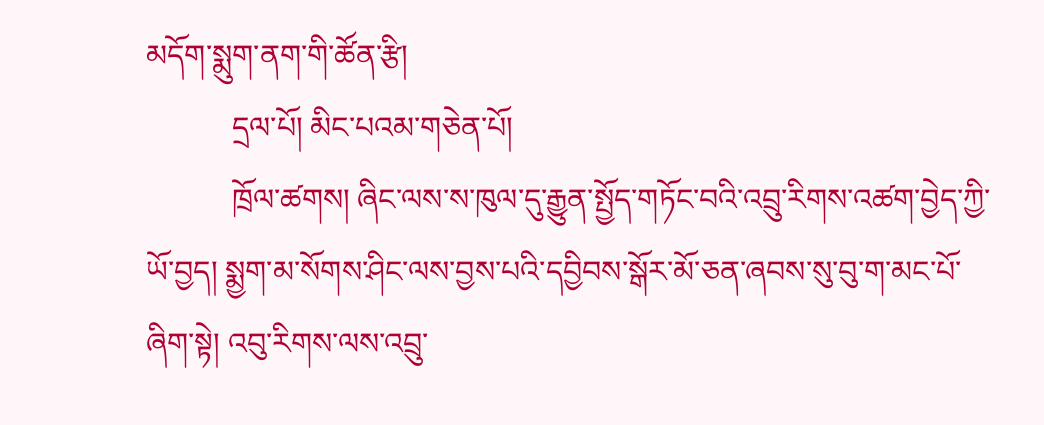མདོག་སྨུག་ནག་གི་ཚོན་རྩི།
           དྲལ་པོ། མིང་པའམ་གཅེན་པོ།
           ཁྲོལ་ཚགས། ཞིང་ལས་ས་ཁུལ་དུ་རྒྱུན་སྤྱོད་གཏོང་བའི་འབྲུ་རིགས་འཚག་བྱེད་ཀྱི་ཡོ་བྱད། སྨྱག་མ་སོགས་ཤིང་ལས་བྱས་པའི་དབྱིབས་སྒོར་མོ་ཅན་ཞབས་སུ་བུ་ག་མང་པོ་ཞིག་སྟེ། འབུ་རིགས་ལས་འབྲུ་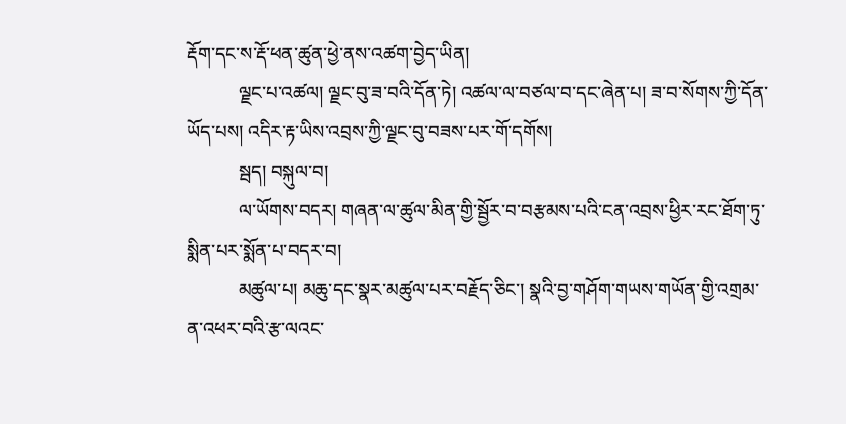རྡོག་དང་ས་རྡོ་ཕན་ཚུན་ཕྱེ་ནས་འཚག་བྱེད་ཡིན།
           ལྗང་པ་འཚལ། ལྗང་བུ་ཟ་བའི་དོན་ཏེ། འཚལ་ལ་བཙལ་བ་དང་ཞེན་པ། ཟ་བ་སོགས་ཀྱི་དོན་ཡོད་པས། འདིར་རྟ་ཡིས་འབྲས་ཀྱི་ལྗང་བུ་བཟས་པར་གོ་དགོས།
           སྦད། བསྐུལ་བ།
           ལ་ཡོགས་བདར། གཞན་ལ་ཚུལ་མིན་གྱི་སྦྱོར་བ་བརྩམས་པའི་ངན་འབྲས་ཕྱིར་རང་ཐོག་ཏུ་སྨིན་པར་སྨོན་པ་བདར་བ།
           མཚུལ་པ། མཆུ་དང་སྣར་མཚུལ་པར་བརྗོད་ཅིང་། སྣའི་བྱ་གཤོག་གཡས་གཡོན་གྱི་འགྲམ་ན་འཕར་བའི་རྩ་ལའང་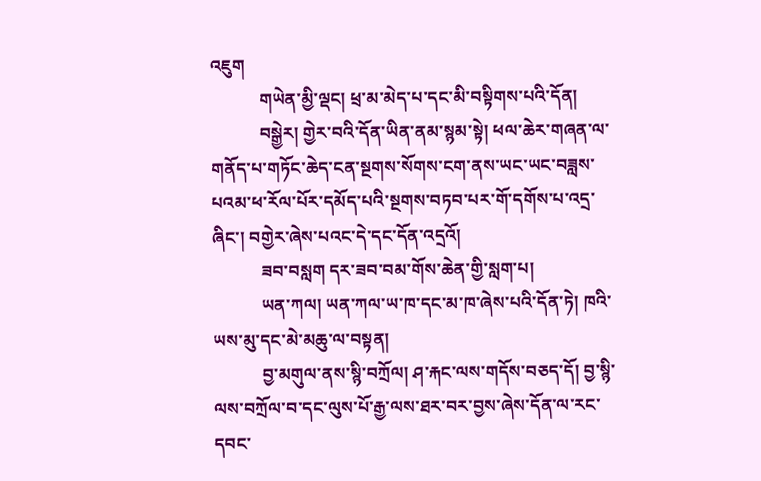འཇུག
           གཡེན་མྱི་ལྡང། ཕྲ་མ་མེད་པ་དང་མི་བསྟིགས་པའི་དོན།
           བསྒྱེར། གྱེར་བའི་དོན་ཡིན་ནམ་སྙམ་སྟེ། ཕལ་ཆེར་གཞན་ལ་གནོད་པ་གཏོང་ཆེད་ངན་སྔགས་སོགས་ངག་ནས་ཡང་ཡང་བཟླས་པའམ་ཕ་རོལ་པོར་དམོད་པའི་སྔགས་བཏབ་པར་གོ་དགོས་པ་འདྲ་ཞིང་། བགྱེར་ཞེས་པའང་དེ་དང་དོན་འདྲའོ།
           ཟབ་བསླག དར་ཟབ་བམ་གོས་ཆེན་གྱི་སླག་པ།
           ཡན་ཀལ། ཡན་ཀལ་ཡ་ཁ་དང་མ་ཁ་ཞེས་པའི་དོན་ཏེ། ཁའི་ཡས་མུ་དང་མེ་མཆུ་ལ་བསྟན།
           བྱ་མགུལ་ནས་སྙི་བཀྲོལ། ཤ་རྐང་ལས་གདོས་བཅད་དོ། བྱ་སྙི་ལས་བཀྲོལ་བ་དང་ལུས་པོ་རྒྱ་ལས་ཐར་བར་བྱས་ཞེས་དོན་ལ་རང་དབང་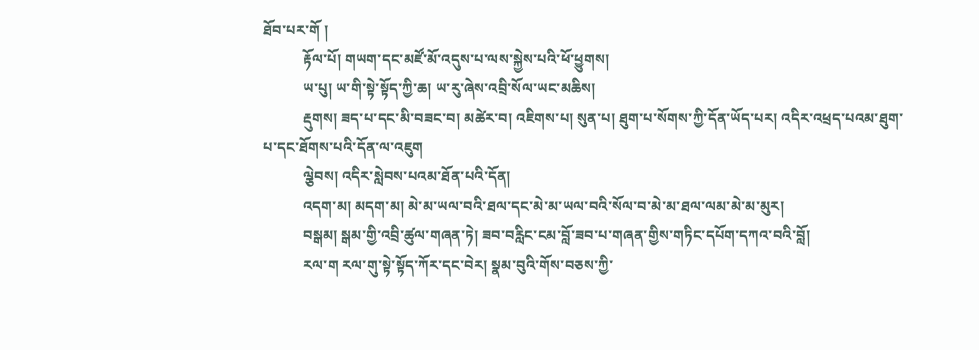ཐོབ་པར་གོ །
           རྟོལ་པོ། གཡག་དང་མཛོ་མོ་འདུས་པ་ལས་སྐྱེས་པའི་ཕོ་ཕྱུགས།
           ཡ་པུ། ཡ་གི་སྟེ་སྟོད་ཀྱི་ཆ། ཡ་རུ་ཞེས་འབྲི་སོལ་ཡང་མཆིས།
           རྡུགས། ཟད་པ་དང་མི་བཟང་བ། མཚེར་བ། འཇིགས་པ། སུན་པ། ཐུག་པ་སོགས་ཀྱི་དོན་ཡོད་པར། འདིར་འཕྲད་པའམ་ཐུག་པ་དང་ཐོགས་པའི་དོན་ལ་འཇུག
           ལྕེབས། འདིར་སླེབས་པའམ་ཐོན་པའི་དོན།
           འདག་མ། མདག་མ། མེ་མ་ཡལ་བའི་ཐལ་དང་མེ་མ་ཡལ་བའི་སོལ་བ་མེ་མ་ཐལ་ལམ་མེ་མ་མུར།
           བསྒམ། སྒམ་གྱི་འབྲི་ཚུལ་གཞན་ཏེ། ཟབ་བརླིང་ངམ་བློ་ཟབ་པ་གཞན་གྱིས་གཏིང་དཔོག་དཀའ་བའི་བློ།
           རལ་ག རལ་གུ་སྟེ་སྟོད་ཀོར་དང་བེར། སྣམ་བུའི་གོས་བཅས་ཀྱི་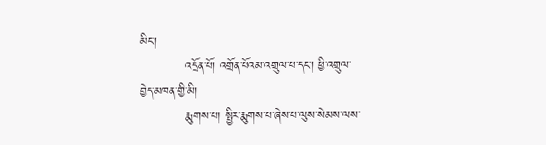མིང་།
           འདྲོན་པོ། འགྲོན་པོའམ་འགྲུལ་པ་དང་། ཕྱི་འགྲུལ་བྱེད་མཁན་གྱི་མི།
           རྨུགས་པ། སྤྱིར་རྨུགས་པ་ཞེས་པ་ལུས་སེམས་ལས་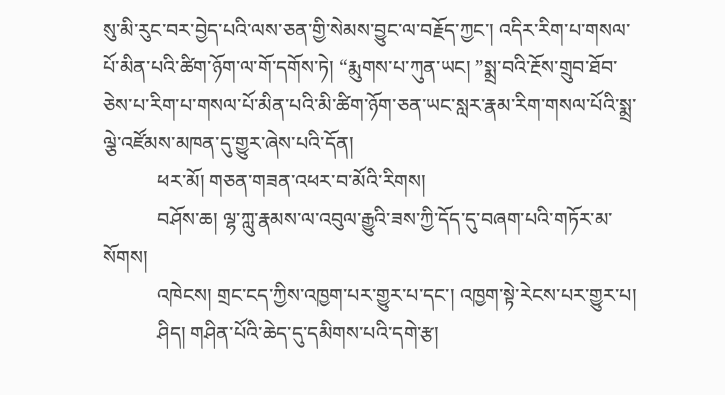སུ་མི་རུང་བར་བྱེད་པའི་ལས་ཅན་གྱི་སེམས་བྱུང་ལ་བརྗོད་ཀྱང་། འདིར་རིག་པ་གསལ་པོ་མིན་པའི་ཚིག་ཉོག་ལ་གོ་དགོས་ཏེ། “རྨུགས་པ་ཀུན་ཡང། ”སྨྲ་བའི་རྔོས་གྲུབ་ཐོབ་ཅེས་པ་རིག་པ་གསལ་པོ་མིན་པའི་མི་ཚིག་ཉོག་ཅན་ཡང་སླར་རྣམ་རིག་གསལ་པོའི་སྨྲ་ལྕེ་འཛོམས་མཁན་དུ་གྱུར་ཞེས་པའི་དོན།
           ཕར་མོ། གཅན་གཟན་འཕར་བ་མོའི་རིགས།
           བཤོས་ཆ། ལྷ་ཀླུ་རྣམས་ལ་འབུལ་རྒྱུའི་ཟས་ཀྱི་དོད་དུ་བཞག་པའི་གཏོར་མ་སོགས།
           འཁེངས། གྲང་ངད་ཀྱིས་འཁྱག་པར་གྱུར་པ་དང་། འཁྱག་སྟེ་རེངས་པར་གྱུར་པ།
           ཤིད། གཤིན་པོའི་ཆེད་དུ་དམིགས་པའི་དགེ་རྩ།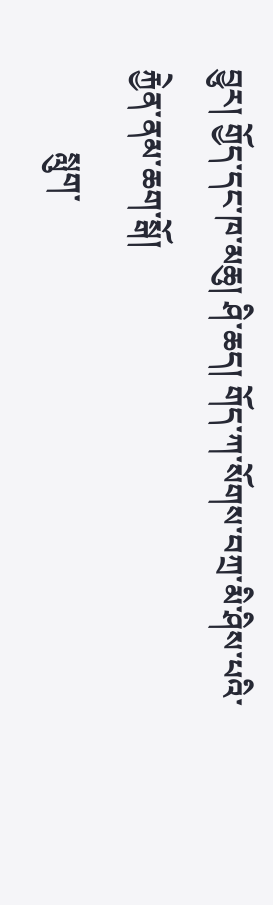བྱུར། གྱོད་དང་ཁ་མཆུ། ཤི་ཆད། གོད་ཀ་སོགས་བཀྲ་མི་ཤིས་པའི་རྐྱེན་ནམ་ཆག་སྒོ།
           སླུག་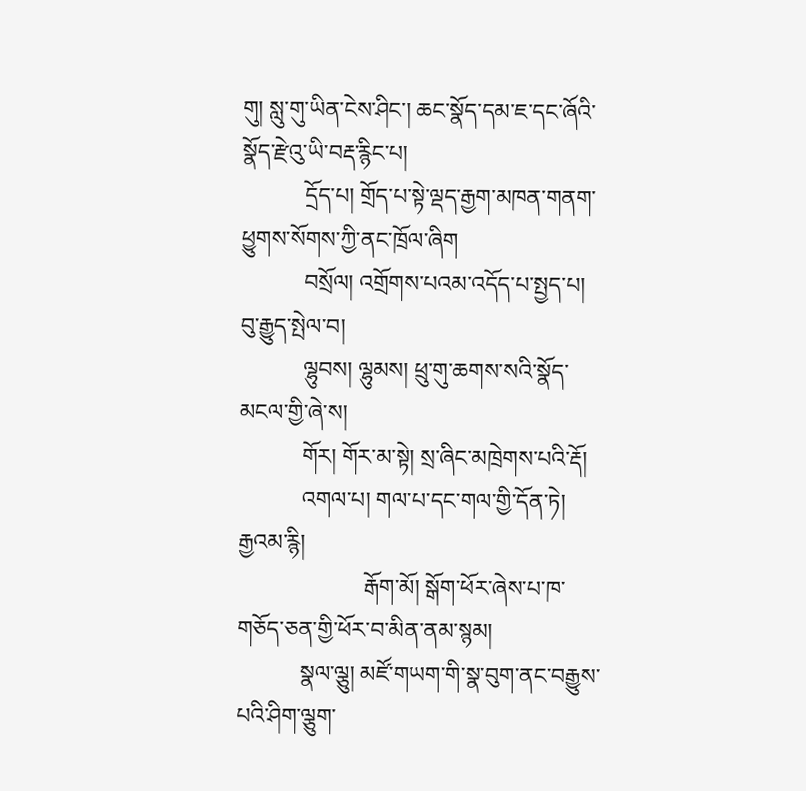གུ། སླུ་གུ་ཡིན་ངེས་ཤིང་། ཆང་སྣོད་དམ་ཇ་དང་ཞོའི་སྣོད་རྫེའུ་ཡི་བརྡ་རྙིང་པ།
           དྲོད་པ། གྲོད་པ་སྟེ་ལྡད་རྒྱག་མཁན་གནག་ཕྱུགས་སོགས་ཀྱི་ནང་ཁྲོལ་ཞིག
           བསྲོལ། འགྲོགས་པའམ་འདོད་པ་སྤྱད་པ། བུ་རྒྱུད་སྤེལ་བ།
           ལྷུབས། ལྷུམས། ཕྲུ་གུ་ཆགས་སའི་སྣོད་མངལ་གྱི་ཞེ་ས།
           གོར། གོར་མ་སྟེ། སྲ་ཞིང་མཁྲེགས་པའི་རྡོ།
           འགལ་པ། གལ་པ་དང་གལ་གྱི་དོན་ཏེ། རྒྱའམ་རྙི།
                      རྒོག་མོ། སྒོག་ཕོར་ཞེས་པ་ཁ་གཅོད་ཅན་གྱི་ཕོར་བ་མིན་ནམ་སྙམ།
           སྣལ་ལྕུ། མཛོ་གཡག་གི་སྣ་བུག་ནང་བརྒྱུས་པའི་ཤིག་ལྕུག་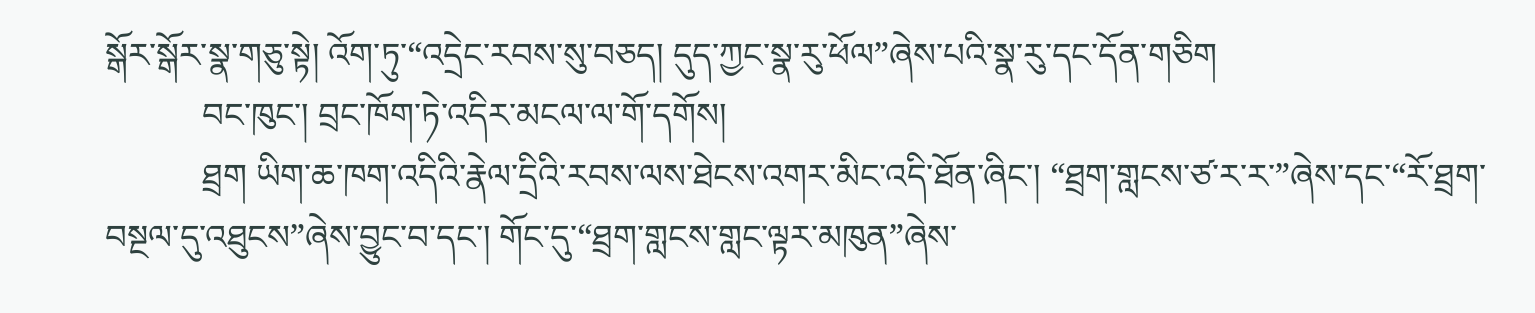སྒོར་སྒོར་སྣ་གཅུ་སྟེ། འོག་ཏུ་“འདྲེང་རབས་སུ་བཅད། དུད་ཀྱང་སྣ་རུ་ཕོལ”ཞེས་པའི་སྣ་རུ་དང་དོན་གཅིག
           བང་ཁུང་། བྲང་ཁོག་ཏེ་འདིར་མངལ་ལ་གོ་དགོས།
           ཐྲག ཡིག་ཆ་ཁག་འདིའི་རྣེལ་དྲིའི་རབས་ལས་ཐེངས་འགར་མིང་འདི་ཐོན་ཞིང་། “ཐྲག་གླངས་ཙ་ར་ར་”ཞེས་དང་“རོ་ཐྲག་བསྔལ་དུ་འཐུངས”ཞེས་བྱུང་བ་དང་། གོང་དུ་“ཐྲག་གླངས་གླང་ལྟར་མཁུན”ཞེས་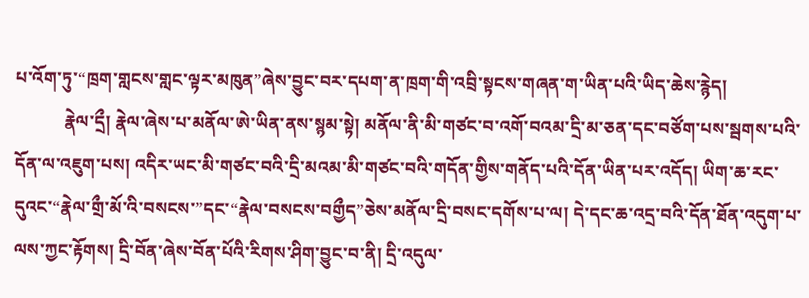པ་འོག་ཏུ་“ཁྲག་གླངས་གླང་ལྟར་མཁུན”ཞེས་བྱུང་བར་དཔག་ན་ཁྲག་གི་འབྲི་སྟངས་གཞན་ག་ཡིན་པའི་ཡིད་ཆེས་རྙེད།
           རྣེལ་དྲྀ། རྣེལ་ཞེས་པ་མནོལ་ཨེ་ཡིན་ནས་སྙམ་སྟེ། མནོལ་ནི་མི་གཙང་བ་འགོ་བའམ་དྲི་མ་ཅན་དང་བཙོག་པས་སྦགས་པའི་དོན་ལ་འཇུག་པས། འདིར་ཡང་མི་གཙང་བའི་དྲི་མའམ་མི་གཙང་བའི་གདོན་གྱིས་གནོད་པའི་དོན་ཡིན་པར་འདོད། ཡིག་ཆ་རང་དུའང་“རྣེལ་གྲྀ་མོ་འི་བསངས་”དང་“རྣེལ་བསངས་བགྱྀད”ཅེས་མནོལ་དྲི་བསང་དགོས་པ་ལ། དེ་དང་ཆ་འདྲ་བའི་དོན་ཐོན་འདུག་པ་ལས་ཀྱང་རྟོགས། དྲི་བོན་ཞེས་བོན་པོའི་རིགས་ཤིག་བྱུང་བ་ནི། དྲི་འདུལ་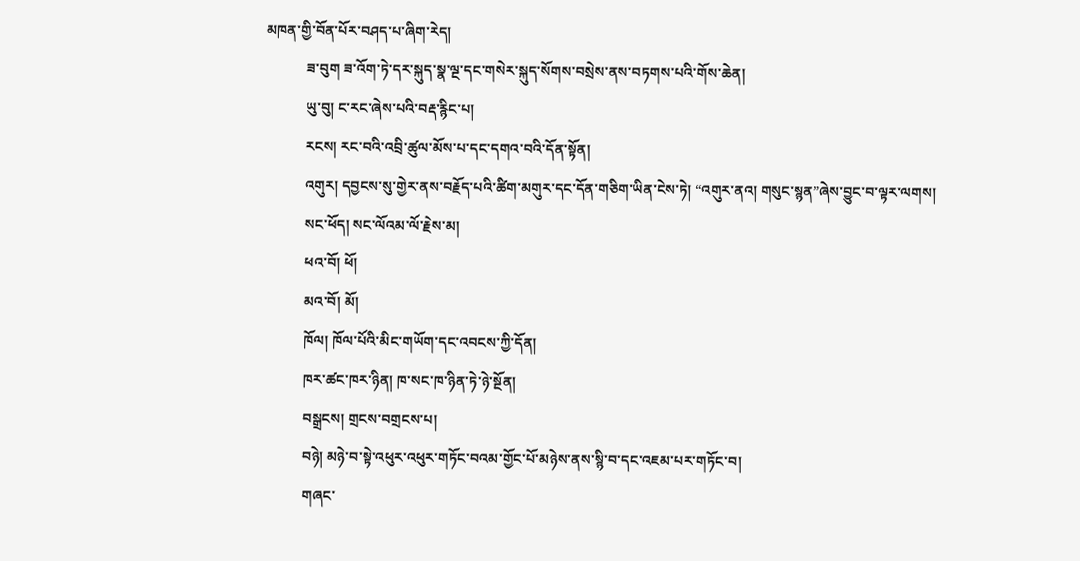མཁན་གྱི་བོན་པོར་བཤད་པ་ཞིག་རེད།
           ཟ་བུག ཟ་འོག་ཏེ་དར་སྐུད་སྣ་ལྔ་དང་གསེར་སྐུད་སོགས་བསྲེས་ནས་བཏགས་པའི་གོས་ཆེན།
           ཡུ་བུ། ང་རང་ཞེས་པའི་བརྡ་རྙིང་པ།
           རངས། རང་བའི་འབྲི་ཚུལ་མོས་པ་དང་དགའ་བའི་དོན་སྟོན།
           འགུར། དབྱངས་སུ་གྱེར་ནས་བརྗོད་པའི་ཚིག་མགུར་དང་དོན་གཅིག་ཡིན་ངེས་ཏེ། “འགུར་ནའ། གསུང་སྙན”ཞེས་བྱུང་བ་ལྟར་ལགས།
           སང་ཕོད། སང་ལོའམ་ལོ་རྗེས་མ།
           ཕའ་བོ། ཕོ།
           མའ་བོ། མོ།
           ཁོལ། ཁོལ་པོའི་མིང་གཡོག་དང་འབངས་ཀྱི་དོན།
           ཁར་ཚང་ཁར་ཉིན། ཁ་སང་ཁ་ཉིན་ཏེ་ཉེ་སྔོན།
           བསྒྲངས། གྲངས་བགྲངས་པ།
           བཉེ། མཉེ་བ་སྟེ་འཕུར་འཕུར་གཏོང་བའམ་གྱོང་པོ་མཉེས་ནས་སྙི་བ་དང་འཇམ་པར་གཏོང་བ།
           གཞང་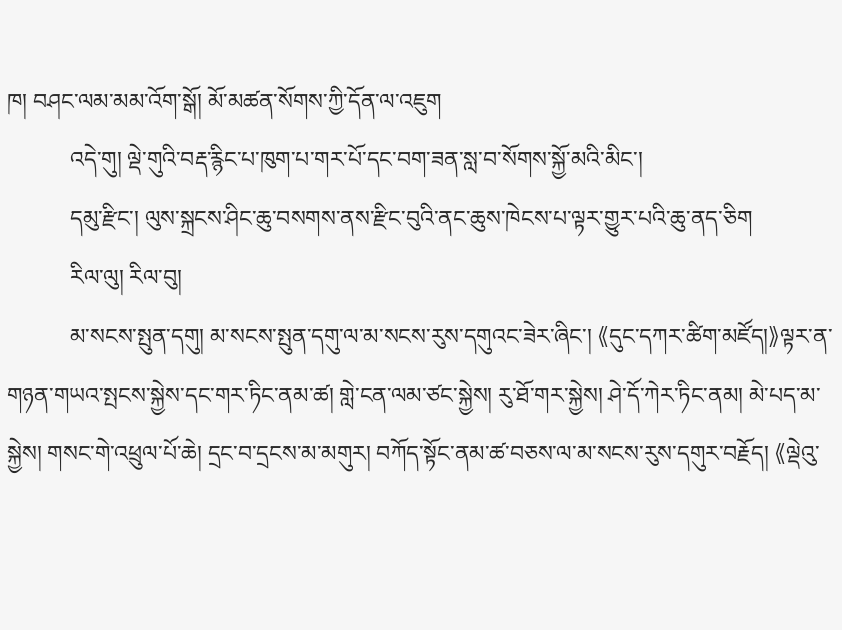ཁ། བཤང་ལམ་མམ་འོག་སྒོ། མོ་མཚན་སོགས་ཀྱི་དོན་ལ་འཇུག
           འདེ་གུ། ལྡེ་གུའི་བརྡ་རྙིང་པ་ཁུག་པ་གར་པོ་དང་བག་ཟན་སླ་བ་སོགས་སྐྱོ་མའི་མིང་།
           དམུ་རྫིང་། ལུས་སྐྲངས་ཤིང་ཆུ་བསགས་ནས་རྫིང་བུའི་ནང་ཆུས་ཁེངས་པ་ལྟར་གྱུར་པའི་ཆུ་ནད་ཅིག
           རིལ་ལུ། རིལ་བུ།
           མ་སངས་སྤུན་དགུ། མ་སངས་སྤུན་དགུ་ལ་མ་སངས་རུས་དགུའང་ཟེར་ཞིང་། 《དུང་དཀར་ཚིག་མཛོད།》ལྟར་ན་གཉན་གཡའ་སྤངས་སྐྱེས་དང་གར་ཏིང་ནམ་ཚ། གླེ་ངན་ལམ་ཙང་སྐྱེས། རུ་ཐོ་གར་སྐྱེས། ཤེ་དོ་ཀེར་ཏིང་ནམ། མེ་པད་མ་སྐྱེས། གསང་གེ་འཕྲུལ་པོ་ཆེ། དྲང་བ་དྲངས་མ་མགུར། བཀོད་སྟོང་ནམ་ཚ་བཅས་ལ་མ་སངས་རུས་དགུར་བརྗོད། 《ལྡེའུ་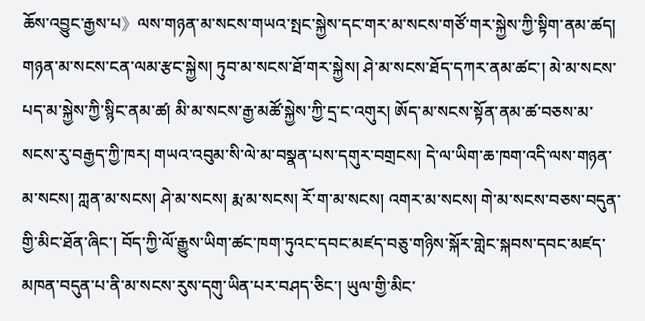ཆོས་འབྱུང་རྒྱས་པ》ལས་གཉན་མ་སངས་གཡའ་སྤང་སྐྱེས་དང་གར་མ་སངས་གཙོ་གར་སྐྱེས་ཀྱི་སྟིག་ནམ་ཚད། གཉན་མ་སངས་ངན་ལམ་རྩང་སྐྱེས། ཏུབ་མ་སངས་ཐོ་གར་སྐྱེས། ཤེ་མ་སངས་ཐོད་དཀར་ནམ་ཚང་། མེ་མ་སངས་པད་མ་སྐྱེས་ཀྱི་སྙིང་ནམ་ཚ། མི་མ་སངས་རྒྱ་མཚོ་སྐྱེས་ཀྱི་དྲ་ང་འགུར། ཨོད་མ་སངས་སྟོན་ནམ་ཚ་བཅས་མ་སངས་རུ་བརྒྱད་ཀྱི་ཁར། གཡའ་འབུམ་སི་ལེ་མ་བསྣན་པས་དགུར་བགྲངས། དེ་ལ་ཡིག་ཆ་ཁག་འདི་ལས་གཉན་མ་སངས། ཀླན་མ་སངས། ཤེ་མ་སངས། རྨ་མ་སངས། རོ་ག་མ་སངས། འགར་མ་སངས། གེ་མ་སངས་བཅས་བདུན་གྱི་མིང་ཐོན་ཞིང་། བོད་ཀྱི་ལོ་རྒྱུས་ཡིག་ཚང་ཁག་ཏུའང་དབང་མཛད་བཅུ་གཉིས་སྐོར་གླེང་སྐབས་དབང་མཛད་མཁན་བདུན་པ་ནི་མ་སངས་རུས་དགུ་ཡིན་པར་བཤད་ཅིང་། ཡུལ་གྱི་མིང་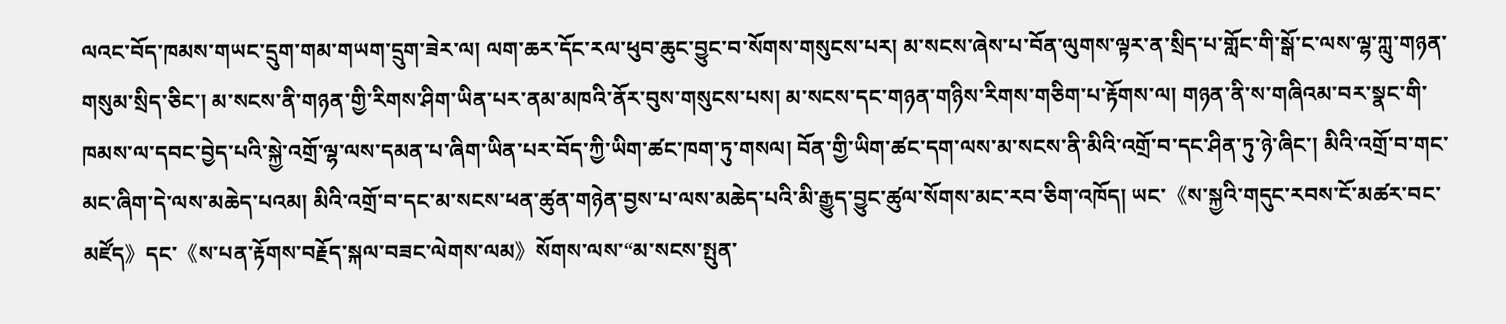ལའང་བོད་ཁམས་གཡང་དྲུག་གམ་གཡག་དྲུག་ཟེར་ལ། ལག་ཆར་དོང་རལ་ཕུབ་ཆུང་བྱུང་བ་སོགས་གསུངས་པར། མ་སངས་ཞེས་པ་བོན་ལུགས་ལྟར་ན་སྲིད་པ་གློང་གི་སྒོ་ང་ལས་ལྷ་ཀླུ་གཉན་གསུམ་སྲིད་ཅིང་། མ་སངས་ནི་གཉན་གྱི་རིགས་ཤིག་ཡིན་པར་ནམ་མཁའི་ནོར་བུས་གསུངས་པས། མ་སངས་དང་གཉན་གཉིས་རིགས་གཅིག་པ་རྟོགས་ལ། གཉན་ནི་ས་གཞིའམ་བར་སྣང་གི་ཁམས་ལ་དབང་བྱེད་པའི་སྐྱེ་འགྲོ་ལྷ་ལས་དམན་པ་ཞིག་ཡིན་པར་བོད་ཀྱི་ཡིག་ཚང་ཁག་ཏུ་གསལ། བོན་གྱི་ཡིག་ཚང་དག་ལས་མ་སངས་ནི་མིའི་འགྲོ་བ་དང་ཤིན་ཏུ་ཉེ་ཞིང་། མིའི་འགྲོ་བ་གང་མང་ཞིག་དེ་ལས་མཆེད་པའམ། མིའི་འགྲོ་བ་དང་མ་སངས་ཕན་ཚུན་གཉེན་བྱས་པ་ལས་མཆེད་པའི་མི་རྒྱུད་བྱུང་ཚུལ་སོགས་མང་རབ་ཅིག་འཁོད། ཡང་《ས་སྐྱའི་གདུང་རབས་ངོ་མཚར་བང་མཛོད》དང་《ས་པན་རྟོགས་བརྗོད་སྐལ་བཟང་ལེགས་ལམ》སོགས་ལས་“མ་སངས་སྤུན་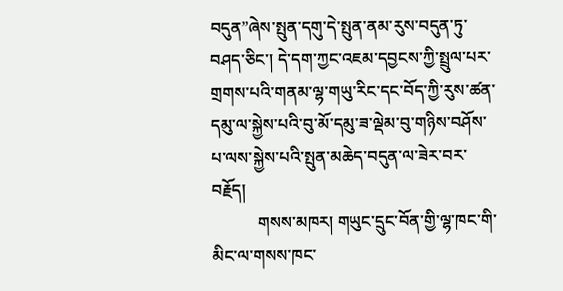བདུན”ཞེས་སྤུན་དགུ་དེ་སྤུན་ནམ་རུས་བདུན་ཏུ་བཤད་ཅིང་། དེ་དག་ཀྱང་འཇམ་དབྱངས་ཀྱི་སྤྲུལ་པར་གྲགས་པའི་གནམ་ལྷ་གཡུ་རིང་དང་བོད་ཀྱི་རུས་ཚན་དམུ་ལ་སྐྱེས་པའི་བུ་མོ་དམུ་ཟ་ལྡེམ་བུ་གཉིས་བཤོས་པ་ལས་སྐྱེས་པའི་སྤུན་མཆེད་བདུན་ལ་ཟེར་བར་བརྗོད།
           གསས་མཁར། གཡུང་དྲུང་བོན་གྱི་ལྷ་ཁང་གི་མིང་ལ་གསས་ཁང་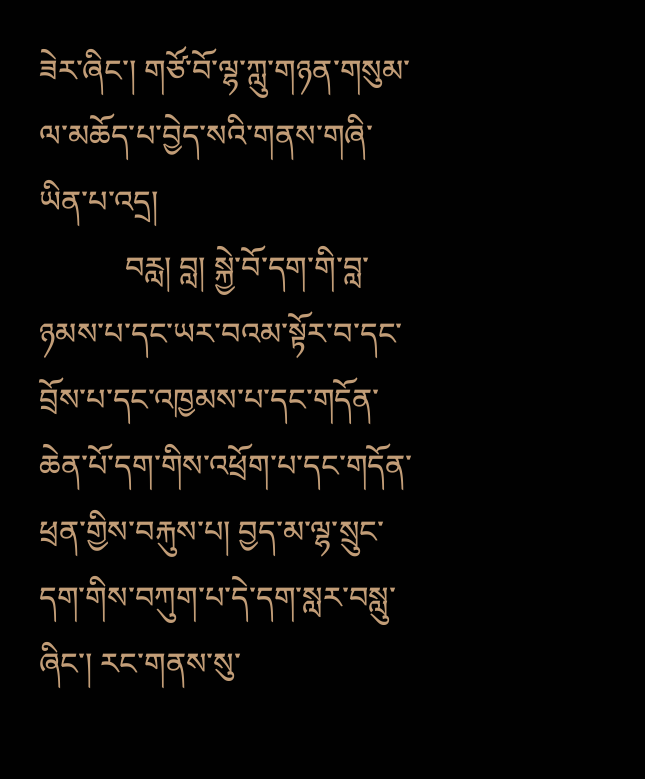ཟེར་ཞིང་། གཙོ་བོ་ལྷ་ཀླུ་གཉན་གསུམ་ལ་མཆོད་པ་བྱེད་སའི་གནས་གཞི་ཡིན་པ་འདྲ།
           བརླ། བླ། སྐྱེ་བོ་དག་གི་བླ་ཉམས་པ་དང་ཡར་བའམ་སྟོར་བ་དང་བྲོས་པ་དང་འཁྱམས་པ་དང་གདོན་ཆེན་པོ་དག་གིས་འཕྲོག་པ་དང་གདོན་ཕྲན་གྱིས་བརྐུས་པ། བྱད་མ་ལྷ་སྲུང་དག་གིས་བཀུག་པ་དེ་དག་སླར་བསླུ་ཞིང་། རང་གནས་སུ་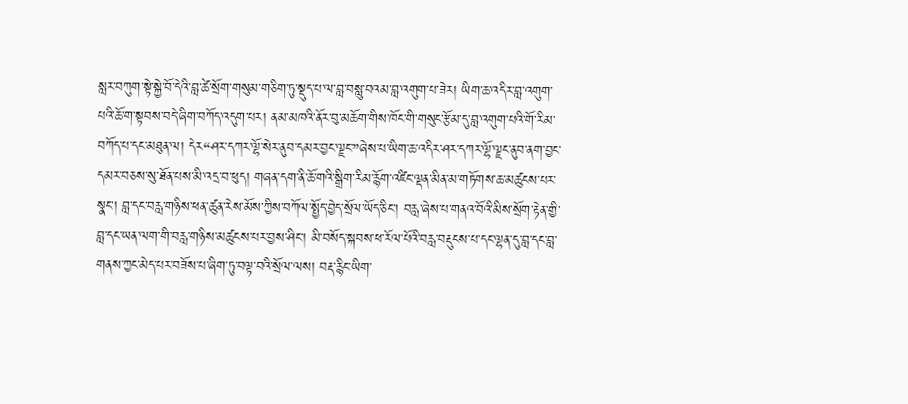སླར་བཀུག་སྟེ་སྐྱེ་བོ་དེའི་བླ་ཚེ་སྲོག་གསུམ་གཅིག་ཏུ་སྡུད་པ་ལ་བླ་བསླུ་བའམ་བླ་འགུག་པ་ཟེར། ཡིག་ཆ་འདིར་བླ་འགུག་པའི་ཆོ་ག་སྟབས་བདེ་ཞིག་བཀོད་འདུག་པར། ནམ་མཁའི་ནོར་བུ་མཆོག་གིས་ཁོང་གི་གསུང་རྩོམ་དུ་བླ་འགུག་པའི་གོ་རིམ་བཀོད་པ་དང་མཐུན་ལ། དེར“ཤར་དཀར་ལྷོ་སེར་ནུབ་དམར་བྱང་ལྗང་”ཞེས་པ་ཡིག་ཆ་འདིར་ཤར་དཀར་ལྷོ་ལྗང་ནུབ་ནག་བྱང་དམར་བཅས་སུ་ཐོན་པས་མི་འདྲ་བ་ཕུད། གཞན་དག་ནི་ཆོ་གའི་སྒྲིག་རིམ་རྙོག་འཛིང་ལྡན་མིན་མ་གཏོགས་ཆ་མཚུངས་པར་སྣང་། བླ་དང་བརླ་གཉིས་ཕན་ཚུན་རེས་མོས་ཀྱིས་བཀོལ་སྤྱོད་བྱེད་སྲོལ་ཡོད་ཅིང་། བརླ་ཞེས་པ་གནའ་བོའི་མིས་སྲོག་རྟེན་གྱི་བླ་དང་ཡན་ལག་གི་བརླ་གཉིས་མཚུངས་པར་བྱས་ཤིང་། མི་བསོད་སྐབས་ཕ་རོལ་པོའི་བརླ་བརྡུངས་པ་དང་ལྷན་དུ་བླ་དང་བླ་གནས་ཀྱང་མེད་པར་བཟོས་པ་ཞིག་ཏུ་བལྟ་བའི་སྲོལ་ལས། བརྡ་རྙིང་ཡིག་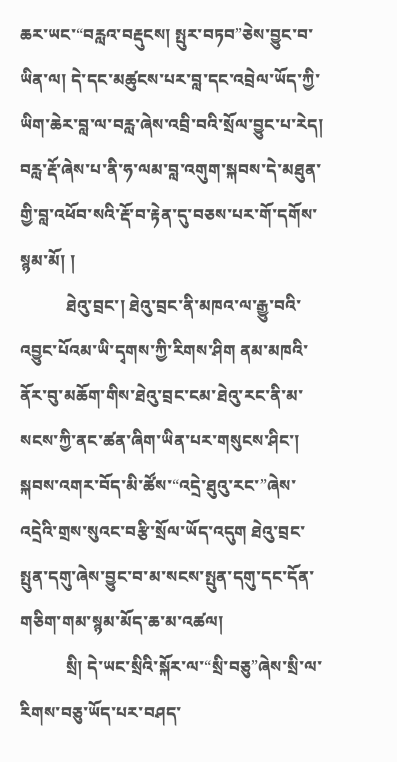ཆར་ཡང་“བརླའ་བརྡུངས། སྤུར་བཏབ”ཅེས་བྱུང་བ་ཡིན་ལ། དེ་དང་མཚུངས་པར་བླ་དང་འབྲེལ་ཡོད་ཀྱི་ཡིག་ཆེར་བླ་ལ་བརླ་ཞེས་འབྲི་བའི་སྲོལ་བྱུང་པ་རེད། བརླ་རྡོ་ཞེས་པ་ནི་ཧ་ལམ་བླ་འགུག་སྐབས་དེ་མཐུན་གྱི་བླ་འཕོབ་སའི་རྡོ་བ་རྟེན་དུ་བཅས་པར་གོ་དགོས་སྙམ་མོ། །
           ཐེའུ་བྲང་། ཐེའུ་བྲང་ནི་མཁའ་ལ་རྒྱུ་བའི་འབྱུང་པོའམ་ཡི་དྭགས་ཀྱི་རིགས་ཤིག ནམ་མཁའི་ནོར་བུ་མཆོག་གིས་ཐེའུ་བྲང་ངམ་ཐེའུ་རང་ནི་མ་སངས་ཀྱི་ནང་ཚན་ཞིག་ཡིན་པར་གསུངས་ཤིང་། སྐབས་འགར་བོད་མི་ཚོས་“འདྲེ་ཐུའུ་རང་”ཞེས་འདྲེའི་གྲས་སུའང་བརྩི་སྲོལ་ཡོད་འདུག ཐེའུ་བྲང་སྤུན་དགུ་ཞེས་བྱུང་བ་མ་སངས་སྤུན་དགུ་དང་དོན་གཅིག་གམ་སྙམ་མོད་ཆ་མ་འཚལ།
           སྲི། དེ་ཡང་སྲིའི་སྐོར་ལ་“སྲི་བཅུ”ཞེས་སྲི་ལ་རིགས་བཅུ་ཡོད་པར་བཤད་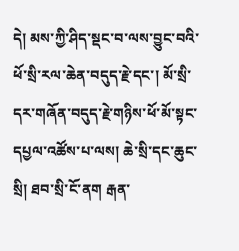དེ། མས་ཀྱི་ཤིད་སྡང་བ་ལས་བྱུང་བའི་ཕོ་སྲི་རལ་ཆེན་བདུད་རྗེ་དང་། མོ་སྲི་དར་གཞོན་བདུད་རྗེ་གཉིས་ཕོ་མོ་སྟང་དཔྱལ་འཚོས་པ་ལས། ཆེ་སྲི་དང་ཆུང་སྲི། ཐབ་སྲི་ངོ་ནག རྒན་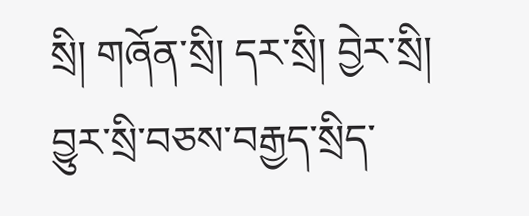སྲི། གཞོན་སྲི། དར་སྲི། བྱེར་སྲི། བྱུར་སྲི་བཅས་བརྒྱད་སྲིད་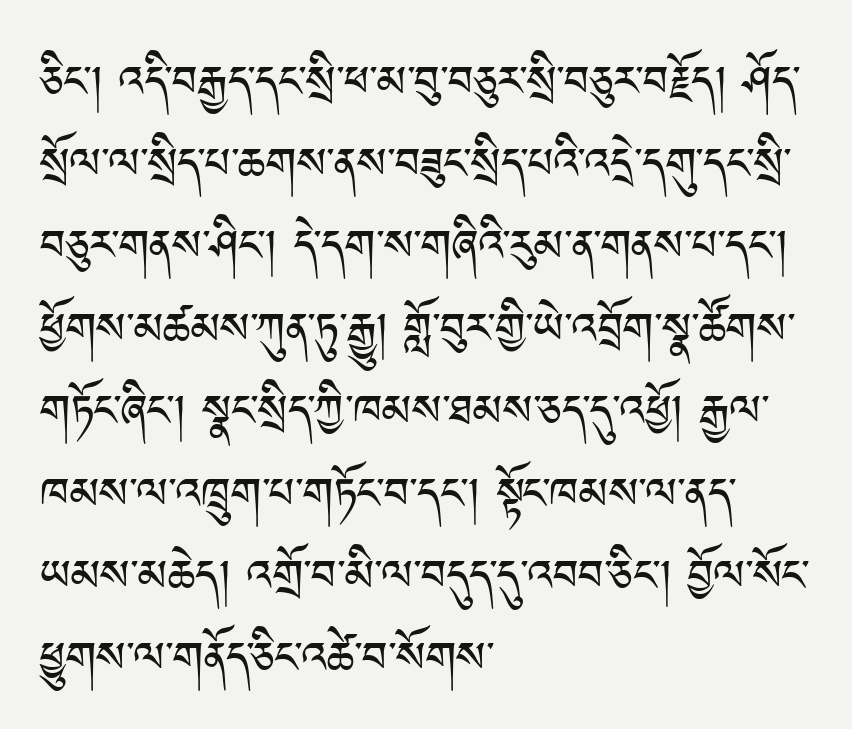ཅིང་། འདི་བརྒྱད་དང་སྲི་ཕ་མ་བུ་བཅུར་སྲི་བཅུར་བརྗོད། ཤོད་སྲོལ་ལ་སྲིད་པ་ཆགས་ནས་བཟུང་སྲིད་པའི་འདྲེ་དགུ་དང་སྲི་བཅུར་གནས་ཤིང་། དེ་དག་ས་གཞིའི་རུམ་ན་གནས་པ་དང་། ཕྱོགས་མཚམས་ཀུན་ཏུ་རྒྱུ། གློ་བུར་གྱི་ཡེ་འབྲོག་སྣ་ཚོགས་གཏོང་ཞིང་། སྣང་སྲིད་ཀྱི་ཁམས་ཐམས་ཅད་དུ་འཕྱོ། རྒྱལ་ཁམས་ལ་འཁྲུག་པ་གཏོང་བ་དང་། སྟོང་ཁམས་ལ་ནད་ཡམས་མཆེད། འགྲོ་བ་མི་ལ་བདུད་དུ་འབབ་ཅིང་། བྱོལ་སོང་ཕྱུགས་ལ་གནོད་ཅིང་འཚེ་བ་སོགས་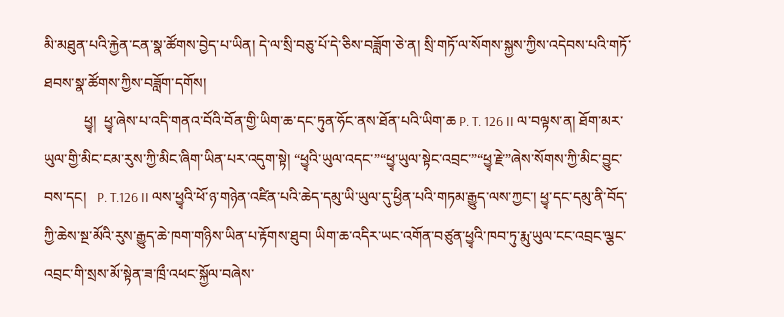མི་མཐུན་པའི་རྐྱེན་ངན་སྣ་ཚོགས་བྱེད་པ་ཡིན། དེ་ལ་སྲི་བཅུ་པོ་དེ་ཅིས་བཟློག་ཅེ་ན། སྲི་གཏོ་ལ་སོགས་སྐྱས་ཀྱིས་འདེབས་པའི་གཏོ་ཐབས་སྣ་ཚོགས་ཀྱིས་བཟློག་དགོས།
           ཕྱྭ།  ཕྱྭ་ཞེས་པ་འདི་གནའ་བོའི་བོན་གྱི་ཡིག་ཆ་དང་ཏུན་ཧོང་ནས་ཐོན་པའི་ཡིག་ཆ P. T. 126 II ལ་བལྟས་ན། ཐོག་མར་ཡུལ་གྱི་མིང་ངམ་རུས་ཀྱི་མིང་ཞིག་ཡིན་པར་འདུག་སྟེ། “ཕྱྭའི་ཡུལ་འདང་”“ཕྱྭ་ཡུལ་སྟེང་འབྲང་”“ཕྱྭ་རྗེ་”ཞེས་སོགས་ཀྱི་མིང་བྱུང་བས་དང།   P. T.126 II ལས་ཕྱྭའི་ཕོ་ཉ་གཉེན་འཛིན་པའི་ཆེད་དམུ་ཡི་ཡུལ་དུ་ཕྱིན་པའི་གཏམ་རྒྱུད་ལས་ཀྱང་། ཕྱྭ་དང་དམུ་ནི་བོད་ཀྱི་ཆེས་སྔ་མོའི་རུས་རྒྱུད་ཆེ་ཁག་གཉིས་ཡིན་པ་རྟོགས་ཐུབ། ཡིག་ཆ་འདིར་ཡང་འགོན་བཙུན་ཕྱྭའི་ཁབ་ཏུ་རྨུ་ཡུལ་ངང་འབྲང་ལྕང་འབྲང་གི་སྲས་མོ་སྟེན་ཟ་ཁྲྀ་འཕང་སྐྱོལ་བཞེས་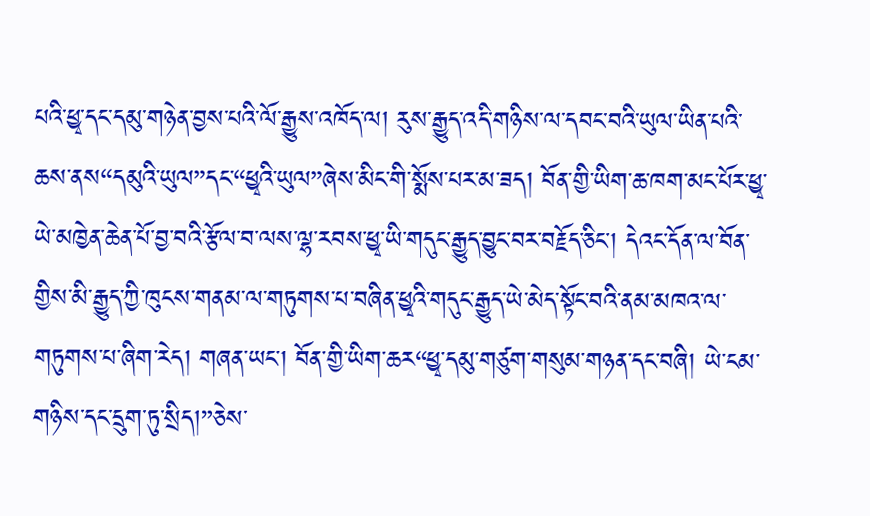པའི་ཕྱྭ་དང་དམུ་གཉེན་བྱས་པའི་ལོ་རྒྱུས་འཁོད་ལ། རུས་རྒྱུད་འདི་གཉིས་ལ་དབང་བའི་ཡུལ་ཡིན་པའི་ཆས་ནས“དམུའི་ཡུལ”དང་“ཕྱྭའི་ཡུལ”ཞེས་མིང་གི་སྨོས་པར་མ་ཟད། བོན་གྱི་ཡིག་ཆ་ཁག་མང་པོར་ཕྱྭ་ཡེ་མཁྱེན་ཆེན་པོ་བྱ་བའི་རྩོལ་བ་ལས་ལྷ་རབས་ཕྱྭ་ཡི་གདུང་རྒྱུད་བྱུང་བར་བརྗོད་ཅིང་། དེའང་དོན་ལ་བོན་གྱིས་མི་རྒྱུད་ཀྱི་ཁུངས་གནམ་ལ་གཏུགས་པ་བཞིན་ཕྱྭའི་གདུང་རྒྱུད་ཡེ་མེད་སྟོང་བའི་ནམ་མཁའ་ལ་གཏུགས་པ་ཞིག་རེད། གཞན་ཡང་། བོན་གྱི་ཡིག་ཆར“ཕྱྭ་དམུ་གཙུག་གསུམ་གཉན་དང་བཞི། ཡེ་ངམ་གཉིས་དང་དྲུག་ཏུ་སྲིད།”ཅེས་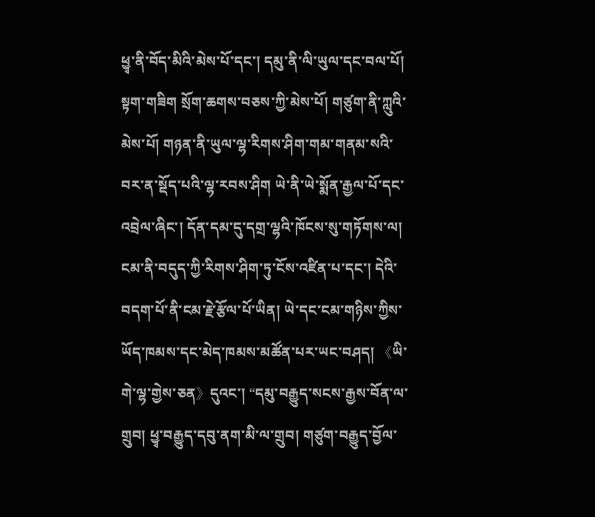ཕྱྭ་ནི་བོད་མིའི་མེས་པོ་དང་། དམུ་ནི་ལི་ཡུལ་དང་བལ་པོ། སྟག་གཟིག སྲོག་ཆགས་བཅས་ཀྱི་མེས་པོ། གཙུག་ནི་ཀླུའི་མེས་པོ། གཉན་ནི་ཡུལ་ལྷ་རིགས་ཤིག་གམ་གནམ་སའི་བར་ན་སྡོད་པའི་ལྷ་རབས་ཤིག ཡེ་ནི་ཡེ་སྨོན་རྒྱལ་པོ་དང་འབྲེལ་ཞིང་། དོན་དམ་དུ་དགྲ་ལྷའི་ཁོངས་སུ་གཏོགས་ལ། ངམ་ནི་བདུད་ཀྱི་རིགས་ཤིག་ཏུ་ངོས་འཛིན་པ་དང་། དེའི་བདག་པོ་ནི་ངམ་རྗེ་རྩོལ་པོ་ཡིན། ཡེ་དང་ངམ་གཉིས་ཀྱིས་ཡོད་ཁམས་དང་མེད་ཁམས་མཚོན་པར་ཡང་བཤད། 《ཡི་གེ་ལྷ་གྱེས་ཅན》དུའང་། “དམུ་བརྒྱུད་སངས་རྒྱས་བོན་ལ་གྲུབ། ཕྱྭ་བརྒྱུད་དབུ་ནག་མི་ལ་གྲུབ། གཙུག་བརྒྱུད་བྱོལ་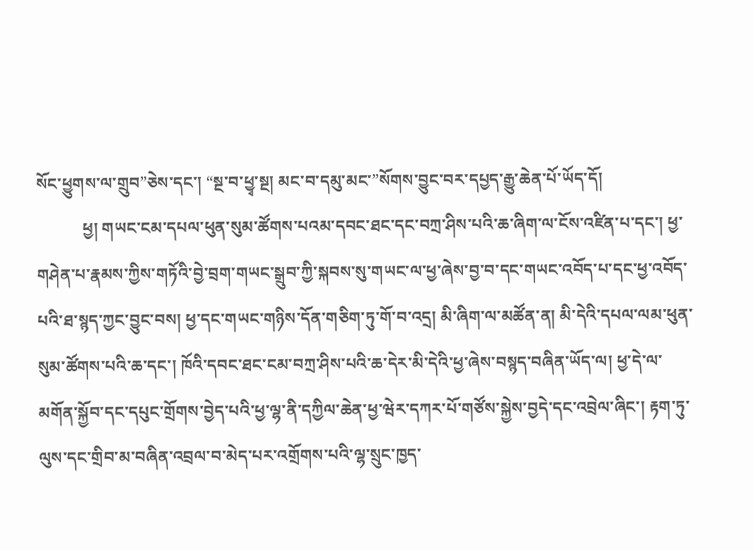སོང་ཕྱུགས་ལ་གྲུབ”ཅེས་དང་། “སྔ་བ་ཕྱྭ་སྔ། མང་བ་དམུ་མང་”སོགས་བྱུང་བར་དཔྱད་རྒྱུ་ཆེན་པོ་ཡོད་དོ།
           ཕྱ། གཡང་ངམ་དཔལ་ཕུན་སུམ་ཚོགས་པའམ་དབང་ཐང་དང་བཀྲ་ཤིས་པའི་ཆ་ཞིག་ལ་ངོས་འཛིན་པ་དང་། ཕྱ་གཤེན་པ་རྣམས་ཀྱིས་གཏོའི་བྱེ་བྲག་གཡང་སྒྲུབ་ཀྱི་སྐབས་སུ་གཡང་ལ་ཕྱ་ཞེས་བྱ་བ་དང་གཡང་འབོད་པ་དང་ཕྱ་འབོད་པའི་ཐ་སྙད་ཀྱང་བྱུང་བས། ཕྱ་དང་གཡང་གཉིས་དོན་གཅིག་ཏུ་གོ་བ་འདྲ། མི་ཞིག་ལ་མཚོན་ན། མི་དེའི་དཔལ་ལམ་ཕུན་སུམ་ཚོགས་པའི་ཆ་དང་། ཁོའི་དབང་ཐང་ངམ་བཀྲ་ཤིས་པའི་ཆ་དེར་མི་དེའི་ཕྱ་ཞེས་བསྙད་བཞིན་ཡོད་ལ། ཕྱ་དེ་ལ་མགོན་སྐྱོབ་དང་དཔུང་གྲོགས་བྱེད་པའི་ཕྱ་ལྷ་ནི་དཀྱིལ་ཆེན་ཕྱ་ཝེར་དཀར་པོ་གཙོས་སྐྱེས་བྱདེ་དང་འབྲེལ་ཞིང་། རྟག་ཏུ་ལུས་དང་གྲིབ་མ་བཞིན་འབྲལ་བ་མེད་པར་འགྲོགས་པའི་ལྷ་སྲུང་ཁྱད་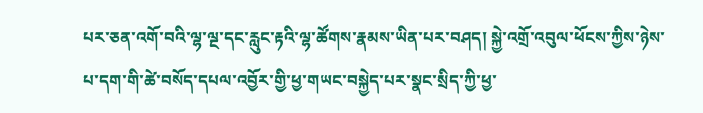པར་ཅན་འགོ་བའི་ལྷ་ལྔ་དང་རླུང་རྟའི་ལྷ་ཚོགས་རྣམས་ཡིན་པར་བཤད། སྐྱེ་འགྲོ་འབུལ་ཕོངས་ཀྱིས་ཉེས་པ་དག་གི་ཚེ་བསོད་དཔལ་འབྱོར་གྱི་ཕྱ་གཡང་བསྐྱེད་པར་སྣང་སྲིད་ཀྱི་ཕྱ་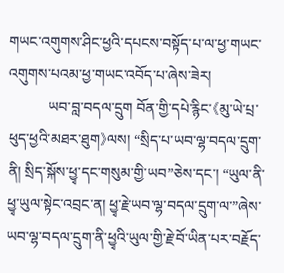གཡང་འགུགས་ཤིང་ཕྱའི་དཔངས་བསྟོད་པ་ལ་ཕྱ་གཡང་འགུགས་པའམ་ཕྱ་གཡང་འབོད་པ་ཞེས་ཟེར།
           ཡབ་བླ་བདལ་དྲུག བོན་གྱི་དཔེ་རྙིང་《མུ་ཡེ་པྲ་ཕུད་ཕྱའི་མཐར་ཐུག》ལས། “སྲིད་པ་ཡབ་ལྷ་བདལ་དྲུག་ནི། སྲིད་སྐོས་ཕྱྭ་དང་གསུམ་གྱི་ཡབ”ཅེས་དང་། “ཡུལ་ནི་ཕྱྭ་ཡུལ་སྟེང་འབྲང་ན། ཕྱྭ་རྗེ་ཡབ་ལྷ་བདལ་དྲུག་ལ་”ཞེས་ཡབ་ལྷ་བདལ་དྲུག་ནི་ཕྱྭའི་ཡུལ་གྱི་རྗེ་བོ་ཡིན་པར་བརྗོད་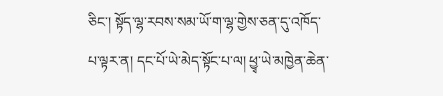ཅིང་། སྟོད་ལྷ་རབས་སམ་ཡོ་ག་ལྷ་གྱེས་ཅན་དུ་འཁོད་པ་ལྟར་ན། དང་པོ་ཡེ་མེད་སྟོང་པ་ལ། ཕྱྭ་ཡེ་མཁྱེན་ཆེན་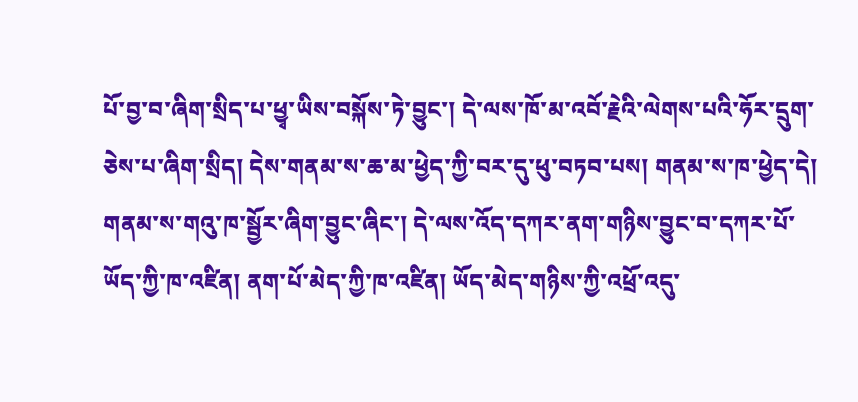པོ་བྱ་བ་ཞིག་སྲིད་པ་ཕྱྭ་ཡིས་བསྐོས་ཏེ་བྱུང་། དེ་ལས་ཁོ་མ་འབོ་རྗེའི་ལེགས་པའི་ཧོར་དྲུག་ཅེས་པ་ཞིག་སྲིད། དེས་གནམ་ས་ཆ་མ་ཕྱེད་ཀྱི་བར་དུ་ཕུ་བཏབ་པས། གནམ་ས་ཁ་ཕྱེད་དེ། གནམ་ས་གའུ་ཁ་སྦྱོར་ཞིག་བྱུང་ཞིང་། དེ་ལས་འོད་དཀར་ནག་གཉིས་བྱུང་བ་དཀར་པོ་ཡོད་ཀྱི་ཁ་འཛིན། ནག་པོ་མེད་ཀྱི་ཁ་འཛིན། ཡོད་མེད་གཉིས་ཀྱི་འཕྲོ་འདུ་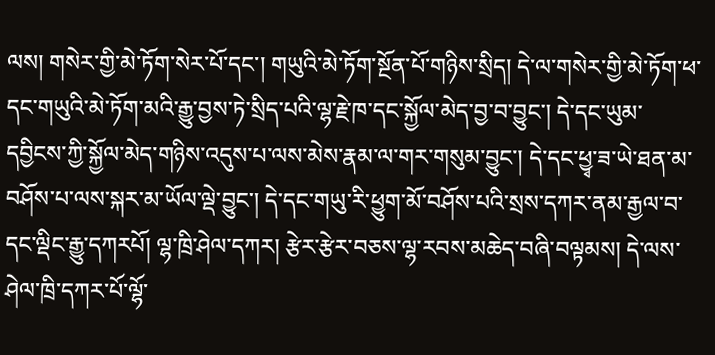ལས། གསེར་གྱི་མེ་ཏོག་སེར་པོ་དང་། གཡུའི་མེ་ཏོག་སྔོན་པོ་གཉིས་སྲིད། དེ་ལ་གསེར་གྱི་མེ་ཏོག་ཕ་དང་གཡུའི་མེ་ཏོག་མའི་རྒྱུ་བྱས་ཏེ་སྲིད་པའི་ལྷ་རྗེ་ཁ་དང་སྐྱོལ་མེད་བྱ་བ་བྱུང་། དེ་དང་ཡུམ་དབྱིངས་ཀྱི་སྐྱོལ་མེད་གཉིས་འདུས་པ་ལས་མེས་རྣམ་ལ་གར་གསུམ་བྱུང་། དེ་དང་ཕྱྭ་ཟ་ཡེ་ཐན་མ་བཤོས་པ་ལས་སྐར་མ་ཡོལ་ལྡེ་བྱུང་། དེ་དང་གཡུ་རི་ཕྱུག་མོ་བཤོས་པའི་སྲས་དཀར་ནམ་རྒྱལ་བ་དང་ལྡིང་རྒྱུ་དཀརཔོ། ལྷ་ཁྲི་ཤེལ་དཀར། རྩེར་རྩེར་བཅས་ལྷ་རབས་མཆེད་བཞི་བལྟམས། དེ་ལས་ཤེལ་ཁྲི་དཀར་པོ་ལྷོ་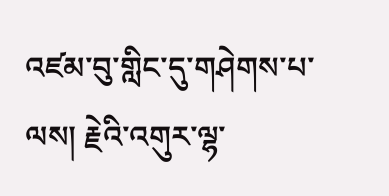འཛམ་བུ་གླིང་དུ་གཤེགས་པ་ལས། རྗེའི་འགུར་ལྷ་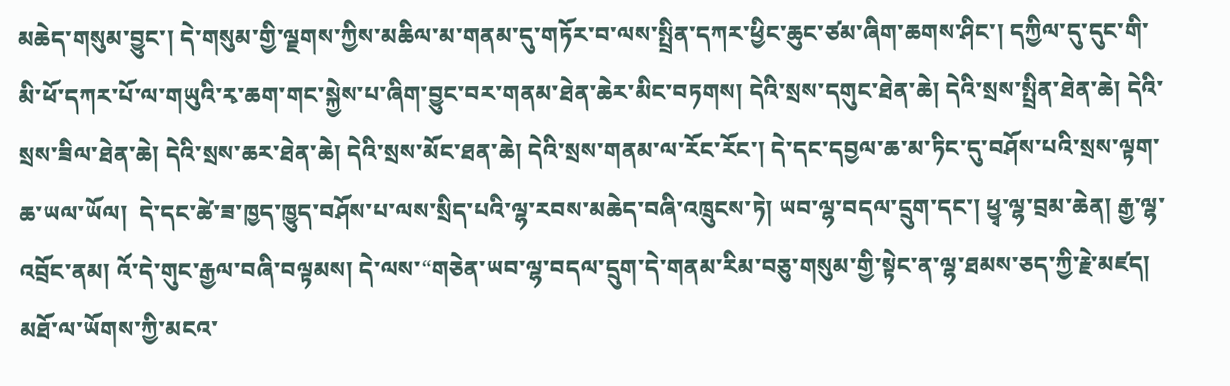མཆེད་གསུམ་བྱུང་། དེ་གསུམ་གྱི་ལྗགས་ཀྱིས་མཆིལ་མ་གནམ་དུ་གཏོར་བ་ལས་སྤྲིན་དཀར་ཕྱིང་ཆུང་ཙམ་ཞིག་ཆགས་ཤིང་། དཀྱིལ་དུ་དུང་གི་མི་ཕོ་དཀར་པོ་ལ་གཡུའི་རྭ་ཆག་གང་སྐྱེས་པ་ཞིག་བྱུང་བར་གནམ་ཐེན་ཆེར་མིང་བཏགས། དེའི་སྲས་དགུང་ཐེན་ཆེ། དེའི་སྲས་སྤྲིན་ཐེན་ཆེ། དེའི་སྲས་ཟིལ་ཐེན་ཆེ། དེའི་སྲས་ཆར་ཐེན་ཆེ། དེའི་སྲས་མོང་ཐན་ཆེ། དེའི་སྲས་གནམ་ལ་རོང་རོང་། དེ་དང་དབྱལ་ཆ་མ་ཏིང་དུ་བཤོས་པའི་སྲས་ལྟག་ཆ་ཡལ་ཡོལ།  དེ་དང་ཚེ་ཟ་ཁྱད་ཁྱུད་བཤོས་པ་ལས་སྲིད་པའི་ལྷ་རབས་མཆེད་བཞི་འཁྲུངས་ཏེ། ཡབ་ལྷ་བདལ་དྲུག་དང་། ཕྱྭ་ལྷ་བྲམ་ཆེན། རྒྱ་ལྷ་འབྲོང་ནམ། འོ་དེ་གུང་རྒྱལ་བཞི་བལྟམས། དེ་ལས་“གཅེན་ཡབ་ལྷ་བདལ་དྲུག་དེ་གནམ་རིམ་བཅུ་གསུམ་གྱི་སྟེང་ན་ལྷ་ཐམས་ཅད་ཀྱི་རྗེ་མཛད། མཐོ་ལ་ཡོགས་ཀྱི་མངའ་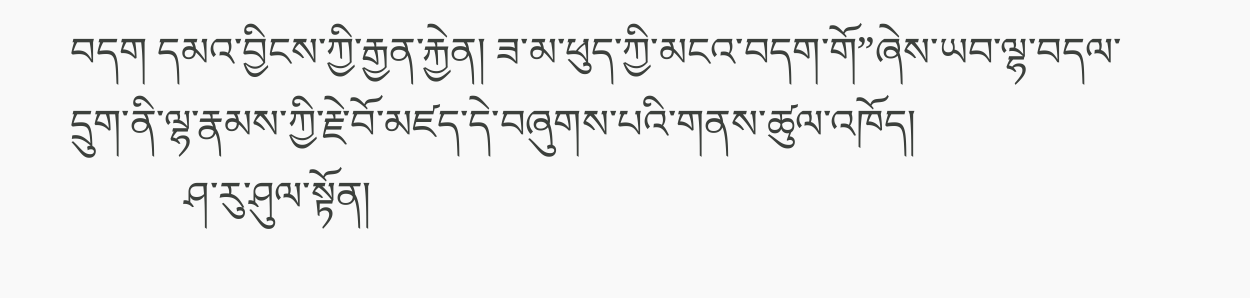བདག དམའ་བྱིངས་ཀྱི་རྒྱན་རྐྱེན། ཟ་མ་ཕུད་ཀྱི་མངའ་བདག་གོ”ཞེས་ཡབ་ལྷ་བདལ་དྲུག་ནི་ལྷ་རྣམས་ཀྱི་རྗེ་བོ་མཛད་དེ་བཞུགས་པའི་གནས་ཚུལ་འཁོད།
           ཤ་རུ་ཤུལ་སྟོན།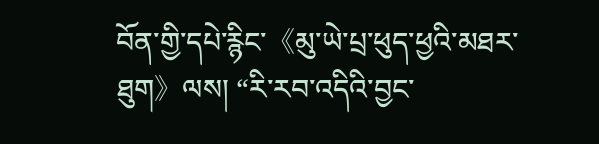བོན་གྱི་དཔེ་རྙིང་《མུ་ཡེ་པྲ་ཕུད་ཕྱའི་མཐར་ཐུག》ལས། “རི་རབ་འདིའི་བྱང་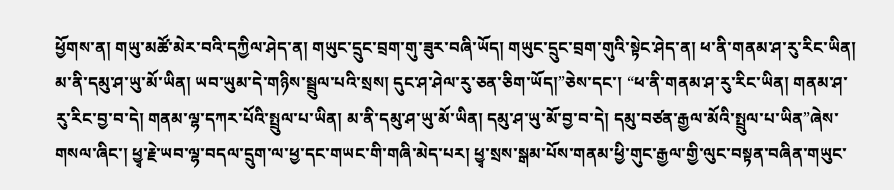ཕྱོགས་ན། གཡུ་མཚོ་མེར་བའི་དཀྱིལ་ཤེད་ན། གཡུང་དྲུང་བྲག་གུ་ཟུར་བཞི་ཡོད། གཡུང་དྲུང་བྲག་གུའི་སྟེང་ཤེད་ན། ཕ་ནི་གནམ་ཤ་རུ་རིང་ཡིན། མ་ནི་དམུ་ཤ་ཡུ་མོ་ཡིན། ཡབ་ཡུམ་དེ་གཉིས་སྦྲུལ་པའི་སྲས། དུང་ཤ་ཤེལ་རུ་ཅན་ཅིག་ཡོད།”ཅེས་དང་། “ཕ་ནི་གནམ་ཤ་རུ་རིང་ཡིན། གནམ་ཤ་རུ་རིང་བྱ་བ་དེ། གནམ་ལྷ་དཀར་པོའི་སྤྲུལ་པ་ཡིན། མ་ནི་དམུ་ཤ་ཡུ་མོ་ཡིན། དམུ་ཤ་ཡུ་མོ་བྱ་བ་དེ། དམུ་བཙན་རྒྱལ་མོའི་སྤྲུལ་པ་ཡིན”ཞེས་གསལ་ཞིང་། ཕྱྭ་རྗེ་ཡབ་ལྷ་བདལ་དྲུག་ལ་ཕྱ་དང་གཡང་གི་གཞི་མེད་པར། ཕྱྭ་སྲས་སྒམ་པོས་གནམ་ཕྱི་གུང་རྒྱལ་གྱི་ལུང་བསྟན་བཞིན་གཡུང་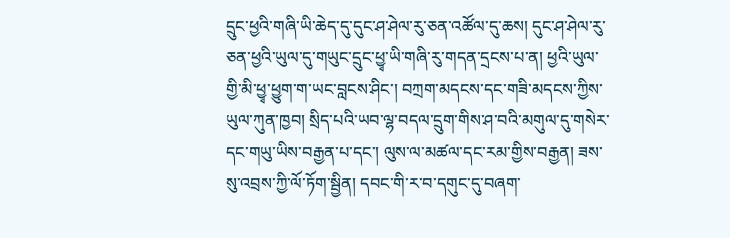དྲུང་ཕྱའི་གཞི་ཡི་ཆེད་དུ་དུང་ཤ་ཤེལ་རུ་ཅན་འཚོལ་དུ་ཆས། དུང་ཤ་ཤེལ་རུ་ཅན་ཕྱའི་ཡུལ་དུ་གཡུང་དྲུང་ཕྱྭ་ཡི་གཞི་རུ་གདན་དྲངས་པ་ན། ཕྱའི་ཡུལ་གྱི་མི་ཕྱྭ་ཕྱུག་ག་ཡང་བླངས་ཤིང་། བཀྲག་མདངས་དང་གཟི་མདངས་ཀྱིས་ཡུལ་ཀུན་ཁྱབ། སྲིད་པའི་ཡབ་ལྷ་བདལ་དྲུག་གིས་ཤ་བའི་མགུལ་དུ་གསེར་དང་གཡུ་ཡིས་བརྒྱན་པ་དང་། ལུས་ལ་མཚལ་དང་རམ་གྱིས་བརྒྱན། ཟས་སུ་འབྲས་ཀྱི་ལོ་ཏོག་སྦྱིན། དབང་གི་ར་བ་དགུང་དུ་བཞག་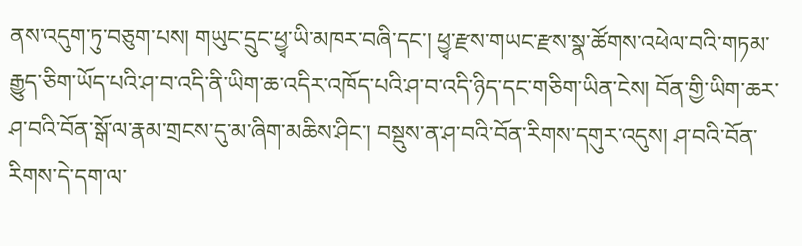ནས་འདུག་ཏུ་བཅུག་པས། གཡུང་དྲུང་ཕྱྭ་ཡི་མཁར་བཞི་དང་། ཕྱྭ་རྫས་གཡང་རྫས་སྣ་ཚོགས་འཕེལ་བའི་གཏམ་རྒྱུད་ཅིག་ཡོད་པའི་ཤ་བ་འདི་ནི་ཡིག་ཆ་འདིར་འཁོད་པའི་ཤ་བ་འདི་ཉིད་དང་གཅིག་ཡིན་ངེས། བོན་གྱི་ཡིག་ཆར་ཤ་བའི་བོན་སྒོ་ལ་རྣམ་གྲངས་དུ་མ་ཞིག་མཆིས་ཤིང་། བསྡུས་ན་ཤ་བའི་བོན་རིགས་དགུར་འདུས། ཤ་བའི་བོན་རིགས་དེ་དག་ལ་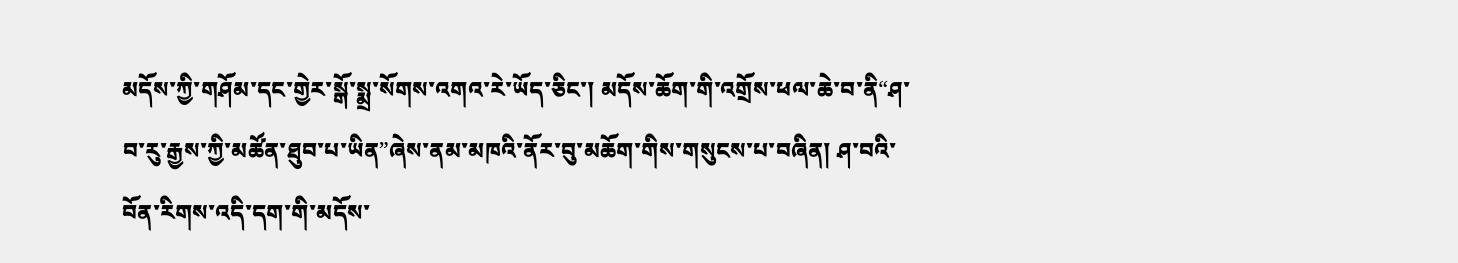མདོས་ཀྱི་གཤོམ་དང་གྱེར་སྒོ་སྨྲ་སོགས་འགའ་རེ་ཡོད་ཅིང་། མདོས་ཆོག་གི་འགྲོས་ཕལ་ཆེ་བ་ནི“ཤ་བ་རུ་རྒྱས་ཀྱི་མཚོན་ཐུབ་པ་ཡིན”ཞེས་ནམ་མཁའི་ནོར་བུ་མཆོག་གིས་གསུངས་པ་བཞིན། ཤ་བའི་བོན་རིགས་འདི་དག་གི་མདོས་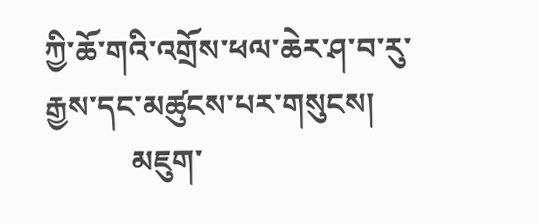ཀྱི་ཆོ་གའི་འགྲོས་ཕལ་ཆེར་ཤ་བ་རུ་རྒྱས་དང་མཚུངས་པར་གསུངས།
           མཇུག་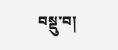བསྡུ་བ།